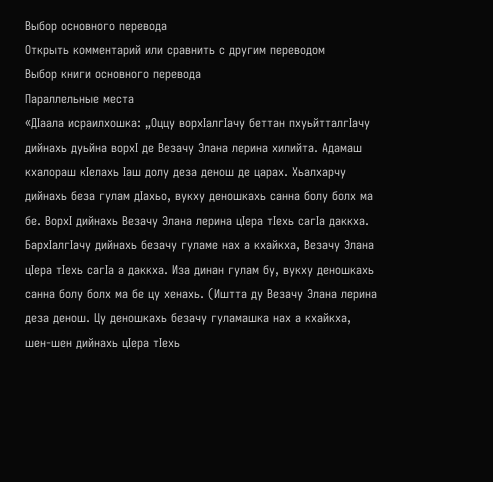Выбор основного перевода
Открыть комментарий или сравнить с другим переводом
Выбор книги основного перевода
Параллельные места
«ДІаала исраилхошка: „Оццу ворхІалгІачу беттан пхуьйтталгІачу дийнахь дуьйна ворхІ де Везачу Элана лерина хилийта. Адамаш кхалораш кІелахь Іаш долу деза денош де царах. Хьалхарчу дийнахь беза гулам дІахьо, вукху деношкахь санна болу болх ма бе. ВорхІ дийнахь Везачу Элана лерина цІера тІехь сагІа даккха. БархІалгІачу дийнахь безачу гуламе нах а кхайкха, Везачу Элана цІера тІехь сагІа а даккха. Иза динан гулам бу, вукху деношкахь санна болу болх ма бе цу хенахь. (Иштта ду Везачу Элана лерина деза денош. Цу деношкахь безачу гуламашка нах а кхайкха, шен-шен дийнахь цІера тІехь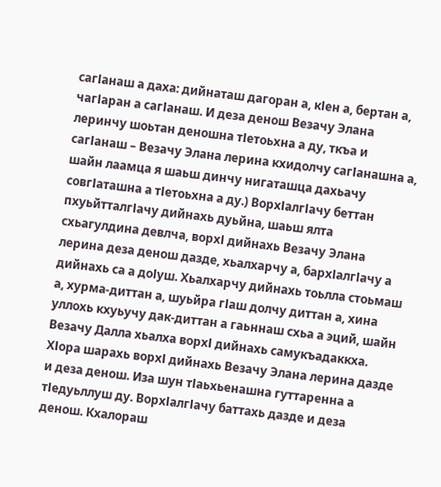сагІанаш а даха: дийнаташ дагоран а, кІен а, бертан а, чагІаран а сагІанаш. И деза денош Везачу Элана леринчу шоьтан деношна тІетоьхна а ду, ткъа и сагІанаш – Везачу Элана лерина кхидолчу сагІанашна а, шайн лаамца я шаьш динчу нигаташца дахьачу совгІаташна а тІетоьхна а ду.) ВорхІалгІачу беттан пхуьйтталгІачу дийнахь дуьйна, шаьш ялта схьагулдина девлча, ворхІ дийнахь Везачу Элана лерина деза денош дазде, хьалхарчу а, бархІалгІачу а дийнахь са а доІуш. Хьалхарчу дийнахь тоьлла стоьмаш а, хурма-диттан а, шуьйра гІаш долчу диттан а, хина уллохь кхуьучу дак-диттан а гаьннаш схьа а эций, шайн Везачу Далла хьалха ворхІ дийнахь самукъадаккха. ХІора шарахь ворхІ дийнахь Везачу Элана лерина дазде и деза денош. Иза шун тІаьхьенашна гуттаренна а тІедуьллуш ду. ВорхІалгІачу баттахь дазде и деза денош. Кхалораш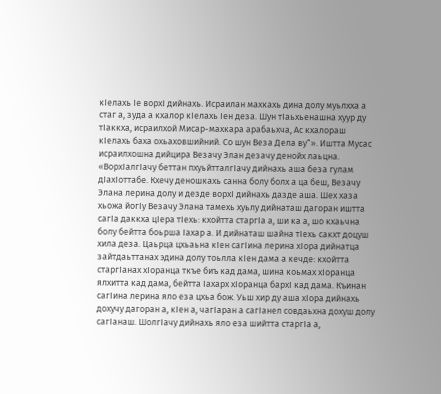кІелахь Іе ворхІ дийнахь. Исраилан махкахь дина долу муьлхха а стаг а, зуда а кхалор кІелахь Іен деза. Шун тІаьхьенашна хуур ду тІаккха, исраилхой Мисар-махкара арабаьхча, Ас кхалораш кІелахь баха охьаховшийний. Со шун Веза Дела ву“». Иштта Мусас исраилхошна дийцира Везачу Элан дезачу денойх лаьцна. «ВорхІалгІачу беттан пхуьйтталгІачу дийнахь аша беза гулам дІахІоттабе. Кхечу деношкахь санна болу болх а ца беш, Везачу Элана лерина долу и дезде ворхІ дийнахь дазде аша. Шех хаза хьожа йогІу Везачу Элана тамехь хуьлу дийнаташ дагоран иштта сагІа даккха цІера тІехь: кхойтта старгІа а, ши ка а, шо кхаьчна болу бейтта боьрша Іахар а. И дийнаташ шайна тІехь сакхт доцуш хила деза. Цаьрца цхьаьна кІен сагІина лерина хІора дийнатца зайтдаьттанах эдина долу тоьлла кІен дама а кечде: кхойтта старгІанах хІоранца ткъе биъ кад дама, шина коьмах хІоранца ялхитта кад дама, бейтта Іахарх хІоранца бархІ кад дама. Къинан сагІина лерина яло еза цхьа бож. Уьш хир ду аша хІора дийнахь дохучу дагоран а, кІен а, чагІаран а сагІанел совдаьхна дохуш долу сагІанаш. ШолгІачу дийнахь яло еза шийтта старгІа а,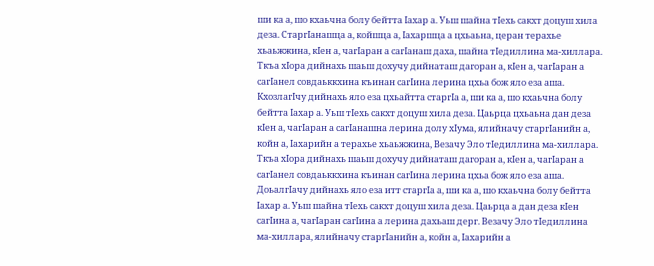ши ка а, шо кхаьчна болу бейтта Іахар а. Уьш шайна тІехь сакхт доцуш хила деза. СтаргІанашца а, койшца а, Іахаршца а цхьаьна, церан терахье хьаьжжина, кІен а, чагІаран а сагІанаш даха, шайна тІедиллина ма-хиллара. Ткъа хІора дийнахь шаьш дохучу дийнаташ дагоран а, кІен а, чагІаран а сагІанел совдаьккхина къинан сагІина лерина цхьа бож яло еза аша. КхозлагІчу дийнахь яло еза цхьайтта старгІа а, ши ка а, шо кхаьчна болу бейтта Іахар а. Уьш тІехь сакхт доцуш хила деза. Цаьрца цхьаьна дан деза кІен а, чагІаран а сагІанашна лерина долу хІума, ялийначу старгІанийн а, койн а, Іахарийн а терахье хьаьжжина, Везачу Эло тІедиллина ма-хиллара. Ткъа хІора дийнахь шаьш дохучу дийнаташ дагоран а, кІен а, чагІаран а сагІанел совдаьккхина къинан сагІина лерина цхьа бож яло еза аша. ДоьалгІачу дийнахь яло еза итт старгІа а, ши ка а, шо кхаьчна болу бейтта Іахар а. Уьш шайна тІехь сакхт доцуш хила деза. Цаьрца а дан деза кІен сагІина а, чагІаран сагІина а лерина дахьаш дерг. Везачу Эло тІедиллина ма-хиллара, ялийначу старгІанийн а, койн а, Іахарийн а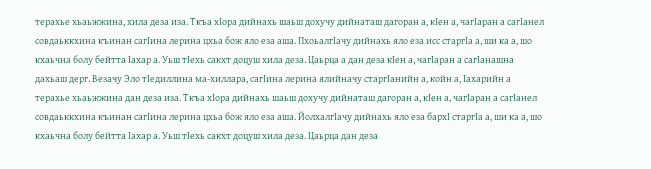терахье хьаьжжина, хила деза иза. Ткъа хІора дийнахь шаьш дохучу дийнаташ дагоран а, кІен а, чагІаран а сагІанел совдаьккхина къинан сагІина лерина цхьа бож яло еза аша. ПхоьалгІачу дийнахь яло еза исс старгІа а, ши ка а, шо кхаьчна болу бейтта Іахар а. Уьш тІехь сакхт доцуш хила деза. Цаьрца а дан деза кІен а, чагІаран а сагІанашна дахьаш дерг. Везачу Эло тІедиллина ма-хиллара, сагІина лерина ялийначу старгІанийн а, койн а, Іахарийн а терахье хьаьжжина дан деза иза. Ткъа хІора дийнахь шаьш дохучу дийнаташ дагоран а, кІен а, чагІаран а сагІанел совдаьккхина къинан сагІина лерина цхьа бож яло еза аша. ЙолхалгІачу дийнахь яло еза бархІ старгІа а, ши ка а, шо кхаьчна болу бейтта Іахар а. Уьш тІехь сакхт доцуш хила деза. Цаьрца дан деза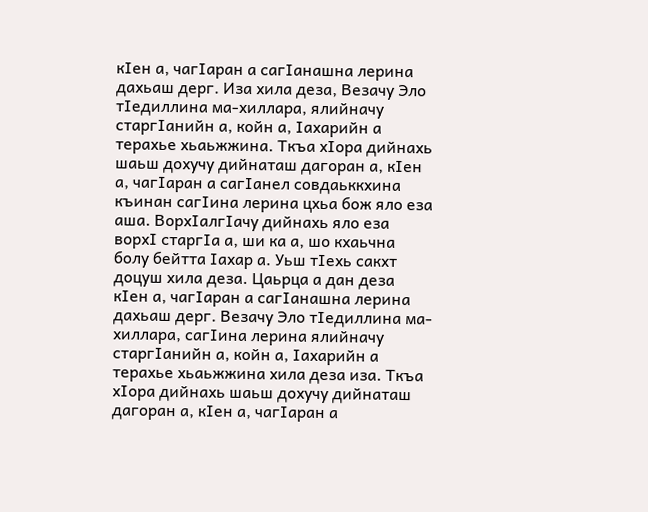кІен а, чагІаран а сагІанашна лерина дахьаш дерг. Иза хила деза, Везачу Эло тІедиллина ма-хиллара, ялийначу старгІанийн а, койн а, Іахарийн а терахье хьаьжжина. Ткъа хІора дийнахь шаьш дохучу дийнаташ дагоран а, кІен а, чагІаран а сагІанел совдаьккхина къинан сагІина лерина цхьа бож яло еза аша. ВорхІалгІачу дийнахь яло еза ворхІ старгІа а, ши ка а, шо кхаьчна болу бейтта Іахар а. Уьш тІехь сакхт доцуш хила деза. Цаьрца а дан деза кІен а, чагІаран а сагІанашна лерина дахьаш дерг. Везачу Эло тІедиллина ма-хиллара, сагІина лерина ялийначу старгІанийн а, койн а, Іахарийн а терахье хьаьжжина хила деза иза. Ткъа хІора дийнахь шаьш дохучу дийнаташ дагоран а, кІен а, чагІаран а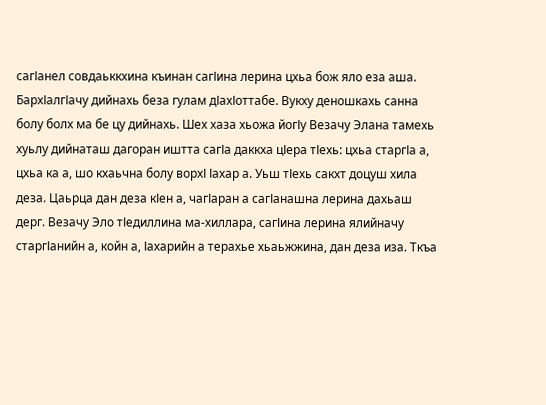сагІанел совдаьккхина къинан сагІина лерина цхьа бож яло еза аша. БархІалгІачу дийнахь беза гулам дІахІоттабе. Вукху деношкахь санна болу болх ма бе цу дийнахь. Шех хаза хьожа йогІу Везачу Элана тамехь хуьлу дийнаташ дагоран иштта сагІа даккха цІера тІехь: цхьа старгІа а, цхьа ка а, шо кхаьчна болу ворхІ Іахар а. Уьш тІехь сакхт доцуш хила деза. Цаьрца дан деза кІен а, чагІаран а сагІанашна лерина дахьаш дерг. Везачу Эло тІедиллина ма-хиллара, сагІина лерина ялийначу старгІанийн а, койн а, Іахарийн а терахье хьаьжжина, дан деза иза. Ткъа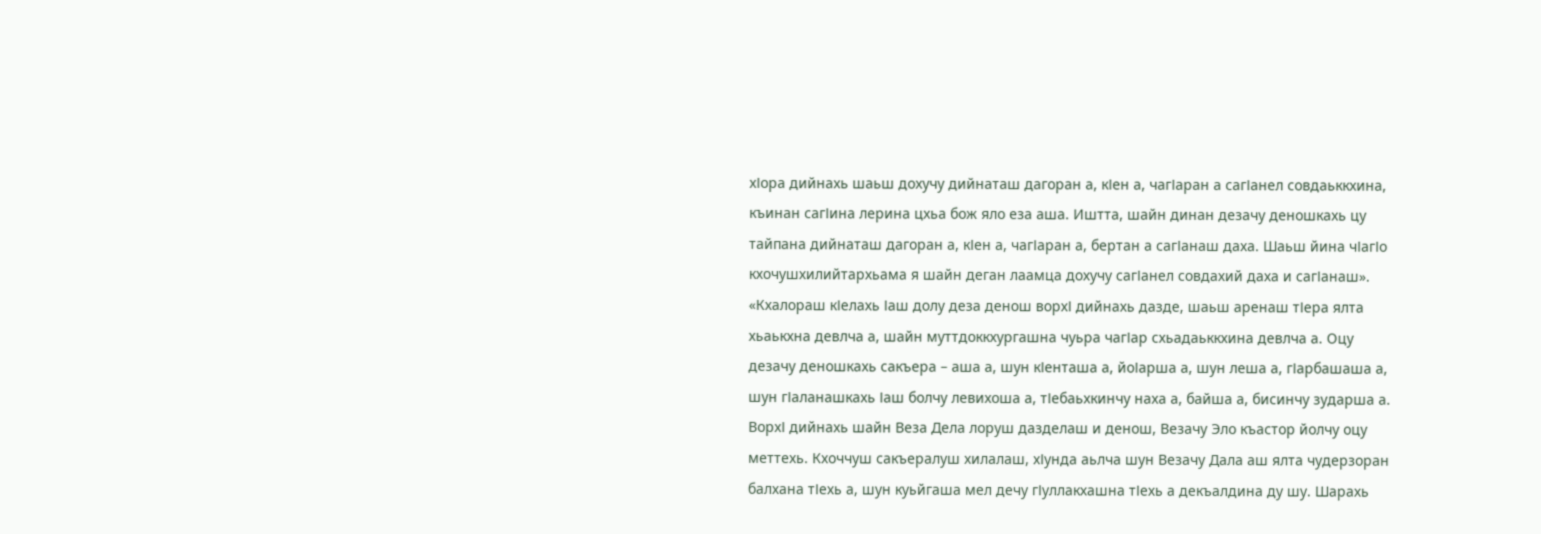хІора дийнахь шаьш дохучу дийнаташ дагоран а, кІен а, чагІаран а сагІанел совдаьккхина, къинан сагІина лерина цхьа бож яло еза аша. Иштта, шайн динан дезачу деношкахь цу тайпана дийнаташ дагоран а, кІен а, чагІаран а, бертан а сагІанаш даха. Шаьш йина чІагІо кхочушхилийтархьама я шайн деган лаамца дохучу сагІанел совдахий даха и сагІанаш». «Кхалораш кІелахь Іаш долу деза денош ворхІ дийнахь дазде, шаьш аренаш тІера ялта хьаькхна девлча а, шайн муттдоккхургашна чуьра чагІар схьадаьккхина девлча а. Оцу дезачу деношкахь сакъера – аша а, шун кІенташа а, йоІарша а, шун леша а, гІарбашаша а, шун гІаланашкахь Іаш болчу левихоша а, тІебаьхкинчу наха а, байша а, бисинчу зударша а. ВорхІ дийнахь шайн Веза Дела лоруш дазделаш и денош, Везачу Эло къастор йолчу оцу меттехь. Кхоччуш сакъералуш хилалаш, хІунда аьлча шун Везачу Дала аш ялта чудерзоран балхана тІехь а, шун куьйгаша мел дечу гІуллакхашна тІехь а декъалдина ду шу. Шарахь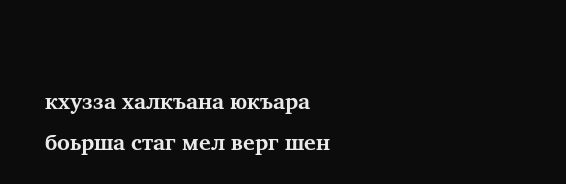кхузза халкъана юкъара боьрша стаг мел верг шен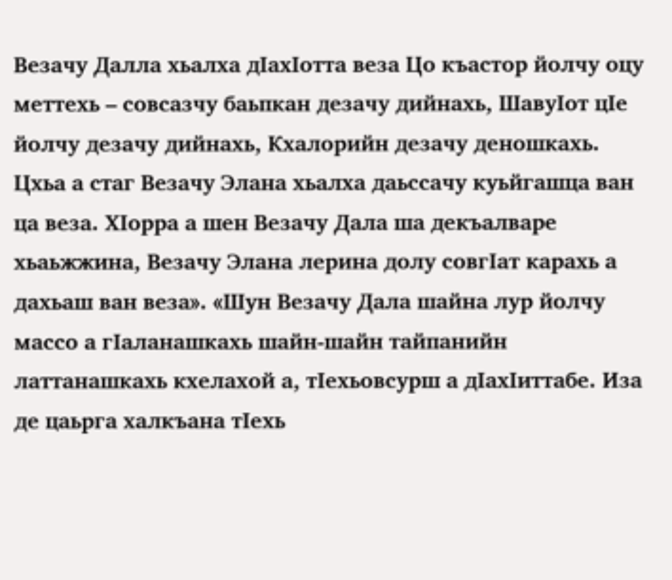Везачу Далла хьалха дІахІотта веза Цо къастор йолчу оцу меттехь – совсазчу баьпкан дезачу дийнахь, ШавуІот цІе йолчу дезачу дийнахь, Кхалорийн дезачу деношкахь. Цхьа а стаг Везачу Элана хьалха даьссачу куьйгашца ван ца веза. ХІорра а шен Везачу Дала ша декъалваре хьаьжжина, Везачу Элана лерина долу совгІат карахь а дахьаш ван веза». «Шун Везачу Дала шайна лур йолчу массо а гІаланашкахь шайн-шайн тайпанийн латтанашкахь кхелахой а, тІехьовсурш а дІахІиттабе. Иза де цаьрга халкъана тІехь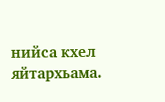нийса кхел яйтархьама.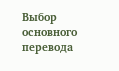Выбор основного перевода